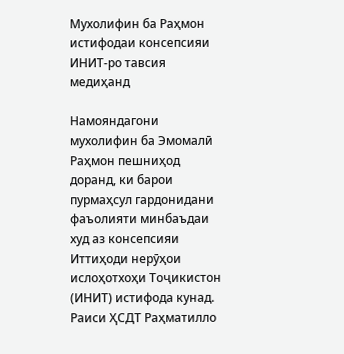Мухолифин ба Раҳмон истифодаи консепсияи ИНИТ-ро тавсия медиҳанд

Намояндагони мухолифин ба Эмомалӣ Раҳмон пешниҳод доранд, ки барои пурмаҳсул гардонидани фаъолияти минбаъдаи худ аз консепсияи Иттиҳоди нерӯҳои ислоҳотхоҳи Тоҷикистон (ИНИТ) истифода кунад. Раиси ҲСДТ Раҳматилло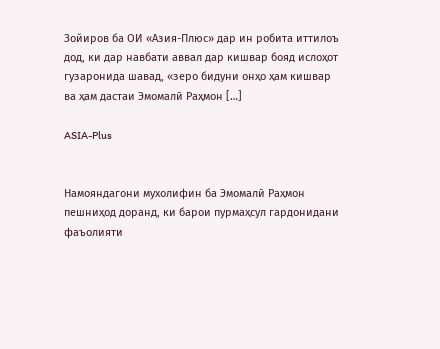Зойиров ба ОИ «Азия-Плюс» дар ин робита иттилоъ дод, ки дар навбати аввал дар кишвар бояд ислоҳот гузаронида шавад, «зеро бидуни онҳо ҳам кишвар ва ҳам дастаи Эмомалӣ Раҳмон […]

ASIA-Plus


Намояндагони мухолифин ба Эмомалӣ Раҳмон пешниҳод доранд, ки барои пурмаҳсул гардонидани фаъолияти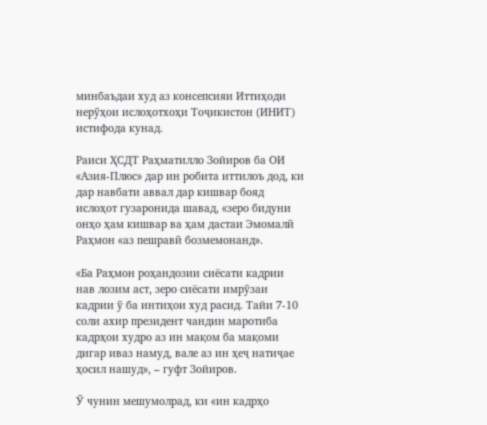минбаъдаи худ аз консепсияи Иттиҳоди нерӯҳои ислоҳотхоҳи Тоҷикистон (ИНИТ) истифода кунад.

Раиси ҲСДТ Раҳматилло Зойиров ба ОИ «Азия-Плюс» дар ин робита иттилоъ дод, ки дар навбати аввал дар кишвар бояд ислоҳот гузаронида шавад, «зеро бидуни онҳо ҳам кишвар ва ҳам дастаи Эмомалӣ Раҳмон «аз пешравӣ бозмемонанд».

«Ба Раҳмон роҳандозии сиёсати кадрии нав лозим аст, зеро сиёсати имрӯзаи кадрии ӯ ба интиҳои худ расид. Тайи 7-10 соли ахир президент чандин маротиба кадрҳои худро аз ин мақом ба мақоми дигар иваз намуд, вале аз ин ҳеҷ натиҷае ҳосил нашуд», – гуфт Зойиров.

Ӯ чунин мешумолрад, ки «ин кадрҳо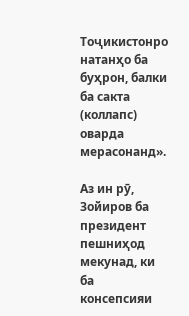Тоҷикистонро натанҳо ба буҳрон, балки ба сакта (коллапс) оварда мерасонанд».

Аз ин рӯ, Зойиров ба президент пешниҳод мекунад, ки ба консепсияи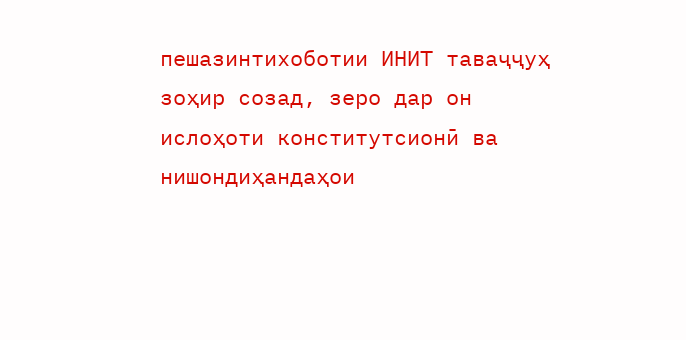пешазинтихоботии ИНИТ таваҷҷуҳ зоҳир созад, зеро дар он ислоҳоти конститутсионӣ ва нишондиҳандаҳои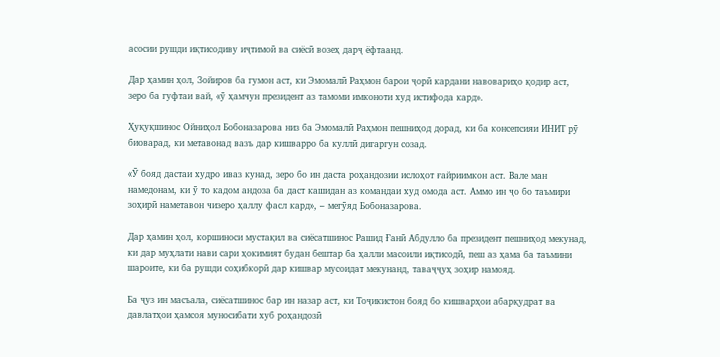асосии рушди иқтисодиву иҷтимоӣ ва сиёсӣ возеҳ дарҷ ёфтаанд.

Дар ҳамин ҳол, Зойиров ба гумон аст, ки Эмомалӣ Раҳмон барои ҷорӣ кардани навовариҳо қодир аст, зеро ба гуфтаи вай, «ӯ ҳамчун президент аз тамоми имконоти худ истифода кард».

Ҳуқуқшинос Ойниҳол Бобоназарова низ ба Эмомалӣ Раҳмон пешниҳод дорад, ки ба консепсияи ИНИТ рӯ биоварад, ки метавонад вазъ дар кишварро ба куллӣ дигаргун созад.

«Ӯ бояд дастаи худро иваз кунад, зеро бо ин даста роҳандозии ислоҳот ғайриимкон аст. Вале ман намедонам, ки ӯ то кадом андоза ба даст кашидан аз командаи худ омода аст. Аммо ин ҷо бо таъмири зоҳирӣ наметавон чизеро ҳаллу фасл кард», – мегӯяд Бобоназарова.

Дар ҳамин ҳол, коршиноси мустақил ва сиёсатшинос Рашид Ғанӣ Абдулло ба президент пешниҳод мекунад, ки дар муҳлати нави сари ҳокимият будан бештар ба ҳалли масоили иқтисодӣ, пеш аз ҳама ба таъмини шароите, ки ба рушди соҳибкорӣ дар кишвар мусоидат мекунанд, таваҷҷуҳ зоҳир намояд.

Ба ҷуз ин масъала, сиёсатшинос бар ин назар аст, ки Тоҷикистон бояд бо кишварҳои абарқудрат ва давлатҳои ҳамсоя муносибати хуб роҳандозӣ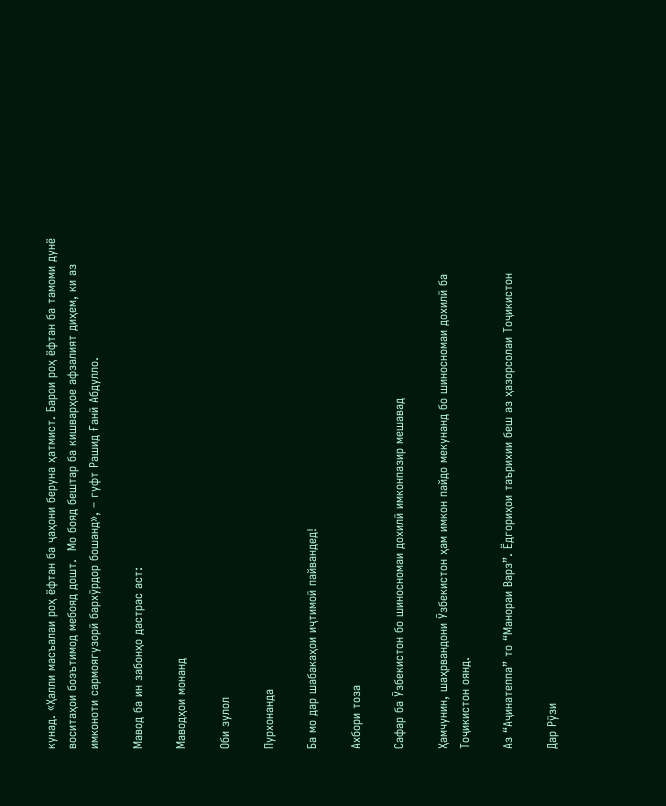кунад. «Ҳалли масъалаи роҳ ёфтан ба ҷаҳони беруна ҳатмист. Барои роҳ ёфтан ба тамоми дунё воситаҳои боэътимод мебояд дошт.  Мо бояд бештар ба кишварҳое афзалият диҳем, ки аз имконоти сармоягузорӣ бархӯрдор бошанд», – гуфт Рашид Ғанӣ Абдулло.

Мавод ба ин забонҳо дастрас аст:

Маводҳои монанд

Оби зулол

Пурхонанда

Ба мо дар шабакаҳои иҷтимоӣ пайвандед!

Ахбори тоза

Сафар ба Ӯзбекистон бо шиносномаи дохилӣ имконпазир мешавад

Ҳамчунин, шаҳрвандони Ӯзбекистон ҳам имкон пайдо мекунанд бо шиносномаи дохилӣ ба Тоҷикистон оянд.

Аз “Аҷинатеппа” то “Манораи Варз”. Ёдгориҳои таърихии беш аз ҳазорсолаи Тоҷикистон

Дар Рӯзи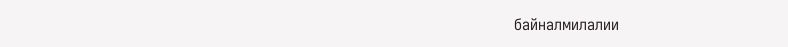байналмилалии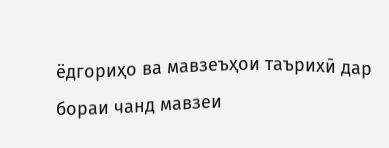ёдгориҳо ва мавзеъҳои таърихӣ дар бораи чанд мавзеи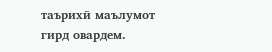таърихӣ маълумот гирд овардем.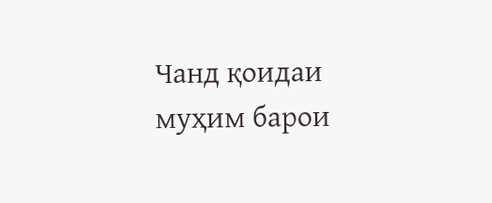Чанд қоидаи муҳим барои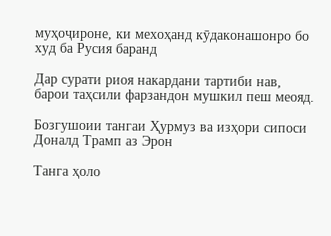муҳоҷироне, ки мехоҳанд кӯдаконашонро бо худ ба Русия баранд

Дар сурати риоя накардани тартиби нав, барои таҳсили фарзандон мушкил пеш меояд.

Бозгушоии тангаи Ҳурмуз ва изҳори сипоси Доналд Трамп аз Эрон

Танга ҳоло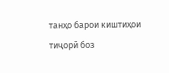танҳо барои киштиҳои тиҷорӣ боз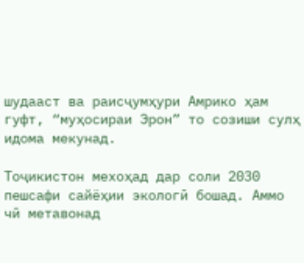шудааст ва раисҷумҳури Амрико ҳам гуфт, “муҳосираи Эрон” то созиши сулҳ идома мекунад.

Тоҷикистон мехоҳад дар соли 2030 пешсафи сайёҳии экологӣ бошад. Аммо чӣ метавонад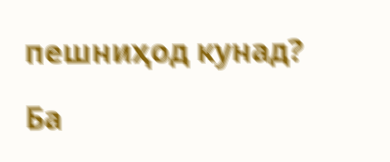пешниҳод кунад?

Ба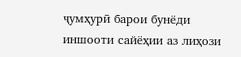ҷумҳурӣ барои бунёди иншооти сайёҳии аз лиҳози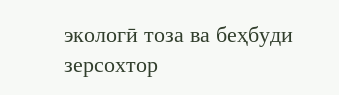экологӣ тоза ва беҳбуди зерсохтор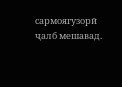сармоягузорӣ ҷалб мешавад.